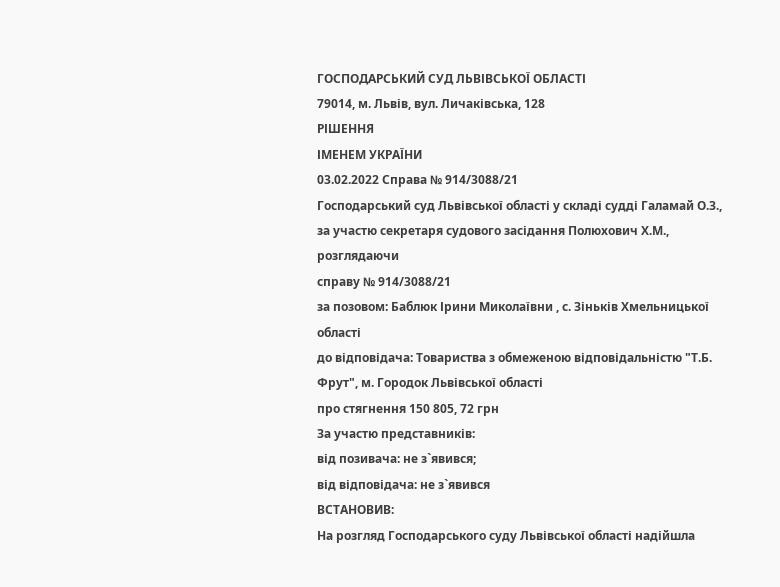ГОСПОДАРСЬКИЙ СУД ЛЬВІВСЬКОЇ ОБЛАСТІ
79014, м. Львів, вул. Личаківська, 128
РІШЕННЯ
ІМЕНЕМ УКРАЇНИ
03.02.2022 Справа № 914/3088/21
Господарський суд Львівської області у складі судді Галамай О.З., за участю секретаря судового засідання Полюхович Х.М., розглядаючи
справу № 914/3088/21
за позовом: Баблюк Ірини Миколаївни , с. Зіньків Хмельницької області
до відповідача: Товариства з обмеженою відповідальністю "Т.Б. Фрут", м. Городок Львівської області
про стягнення 150 805, 72 грн
За участю представників:
від позивача: не з`явився;
від відповідача: не з`явився
ВСТАНОВИВ:
На розгляд Господарського суду Львівської області надійшла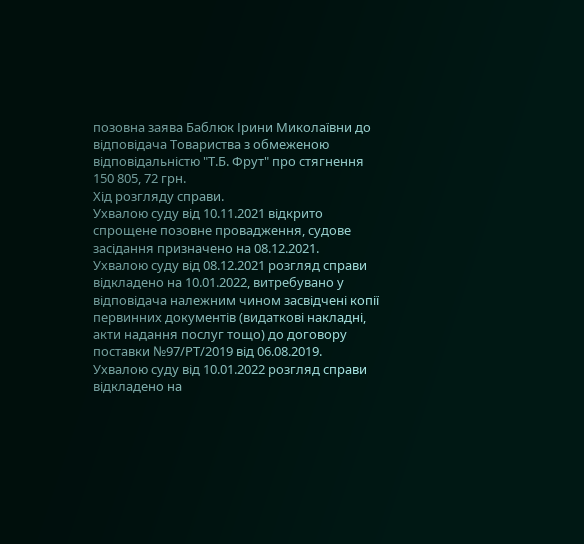позовна заява Баблюк Ірини Миколаївни до відповідача Товариства з обмеженою відповідальністю "Т.Б. Фрут" про стягнення 150 805, 72 грн.
Хід розгляду справи.
Ухвалою суду від 10.11.2021 відкрито спрощене позовне провадження, судове засідання призначено на 08.12.2021.
Ухвалою суду від 08.12.2021 розгляд справи відкладено на 10.01.2022, витребувано у відповідача належним чином засвідчені копії первинних документів (видаткові накладні, акти надання послуг тощо) до договору поставки №97/РТ/2019 від 06.08.2019.
Ухвалою суду від 10.01.2022 розгляд справи відкладено на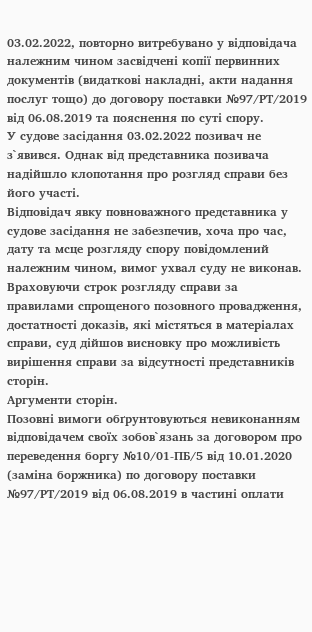03.02.2022, повторно витребувано у відповідача належним чином засвідчені копії первинних документів (видаткові накладні, акти надання послуг тощо) до договору поставки №97/РТ/2019 від 06.08.2019 та пояснення по суті спору.
У судове засідання 03.02.2022 позивач не з`явився. Однак від представника позивача надійшло клопотання про розгляд справи без його участі.
Відповідач явку повноважного представника у судове засідання не забезпечив, хоча про час, дату та мсце розгляду спору повідомлений належним чином, вимог ухвал суду не виконав.
Враховуючи строк розгляду справи за правилами спрощеного позовного провадження, достатності доказів, які містяться в матеріалах справи, суд дійшов висновку про можливість вирішення справи за відсутності представників сторін.
Аргументи сторін.
Позовні вимоги обґрунтовуються невиконанням відповідачем своїх зобов`язань за договором про переведення боргу №10/01-ПБ/5 від 10.01.2020 (заміна боржника) по договору поставки №97/РТ/2019 від 06.08.2019 в частині оплати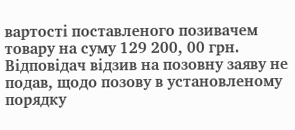вартості поставленого позивачем товару на суму 129 200, 00 грн.
Відповідач відзив на позовну заяву не подав, щодо позову в установленому порядку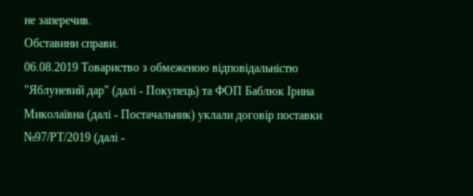не заперечив.
Обставини справи.
06.08.2019 Товариство з обмеженою відповідальністю "Яблуневий дар" (далі - Покупець) та ФОП Баблюк Ірина Миколаївна (далі - Постачальник) уклали договір поставки №97/РТ/2019 (далі -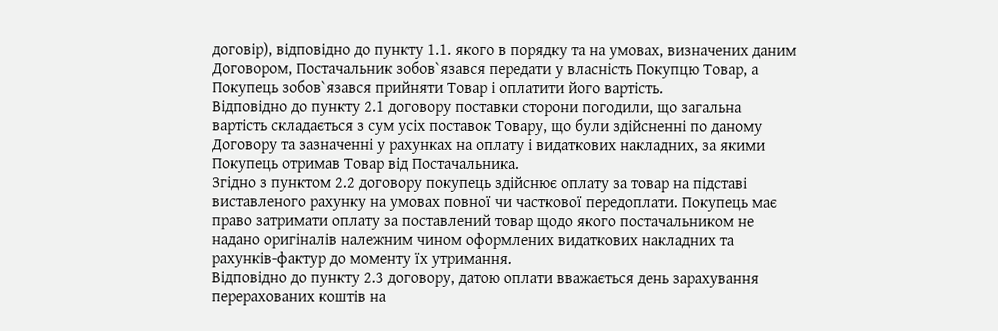договір), відповідно до пункту 1.1. якого в порядку та на умовах, визначених даним Договором, Постачальник зобов`язався передати у власність Покупцю Товар, а Покупець зобов`язався прийняти Товар і оплатити його вартість.
Відповідно до пункту 2.1 договору поставки сторони погодили, що загальна вартість складається з сум усіх поставок Товару, що були здійсненні по даному Договору та зазначенні у рахунках на оплату і видаткових накладних, за якими Покупець отримав Товар від Постачальника.
Згідно з пунктом 2.2 договору покупець здійснює оплату за товар на підставі виставленого рахунку на умовах повної чи часткової передоплати. Покупець має право затримати оплату за поставлений товар щодо якого постачальником не надано оригіналів належним чином оформлених видаткових накладних та рахунків-фактур до моменту їх утримання.
Відповідно до пункту 2.3 договору, датою оплати вважається день зарахування перерахованих коштів на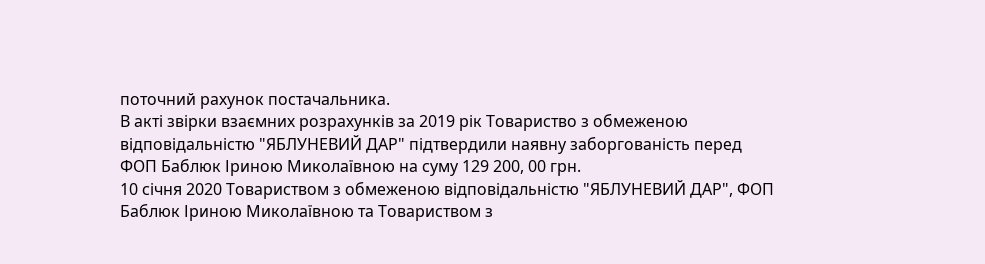поточний рахунок постачальника.
В акті звірки взаємних розрахунків за 2019 рік Товариство з обмеженою відповідальністю "ЯБЛУНЕВИЙ ДАР" підтвердили наявну заборгованість перед ФОП Баблюк Іриною Миколаївною на суму 129 200, 00 грн.
10 січня 2020 Товариством з обмеженою відповідальністю "ЯБЛУНЕВИЙ ДАР", ФОП Баблюк Іриною Миколаївною та Товариством з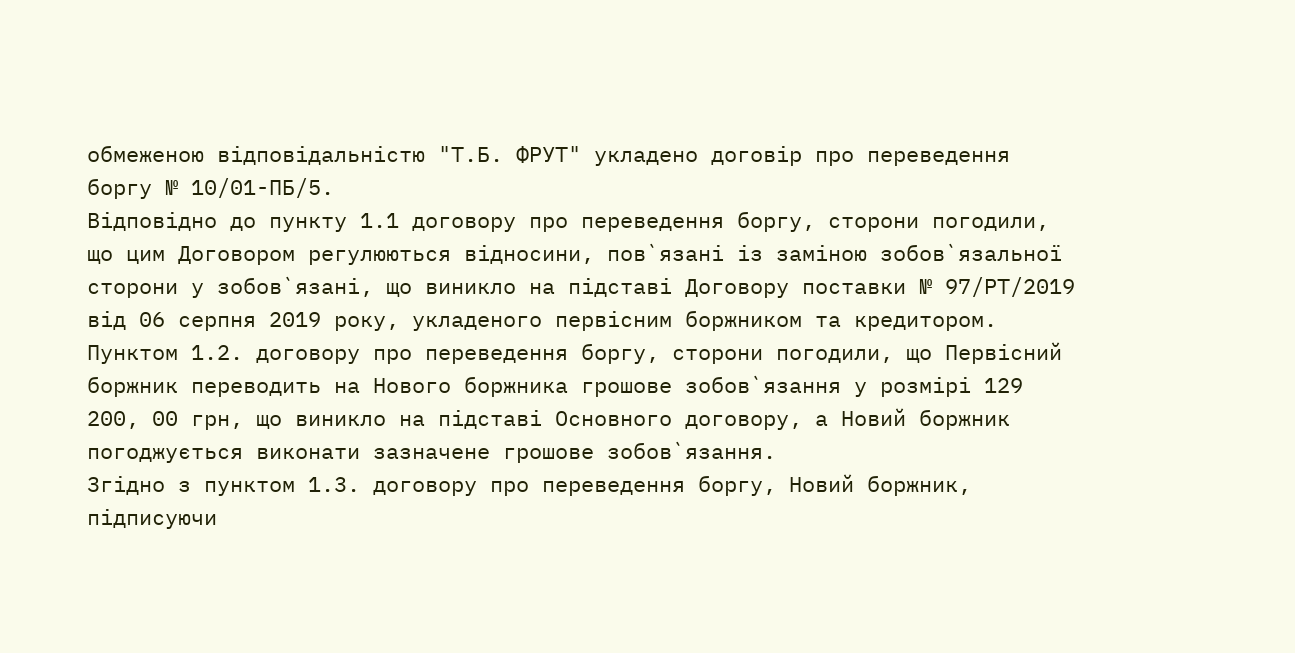обмеженою відповідальністю "Т.Б. ФРУТ" укладено договір про переведення боргу № 10/01-ПБ/5.
Відповідно до пункту 1.1 договору про переведення боргу, сторони погодили, що цим Договором регулюються відносини, пов`язані із заміною зобов`язальної сторони у зобов`язані, що виникло на підставі Договору поставки № 97/РТ/2019 від 06 серпня 2019 року, укладеного первісним боржником та кредитором.
Пунктом 1.2. договору про переведення боргу, сторони погодили, що Первісний боржник переводить на Нового боржника грошове зобов`язання у розмірі 129 200, 00 грн, що виникло на підставі Основного договору, а Новий боржник погоджується виконати зазначене грошове зобов`язання.
Згідно з пунктом 1.3. договору про переведення боргу, Новий боржник, підписуючи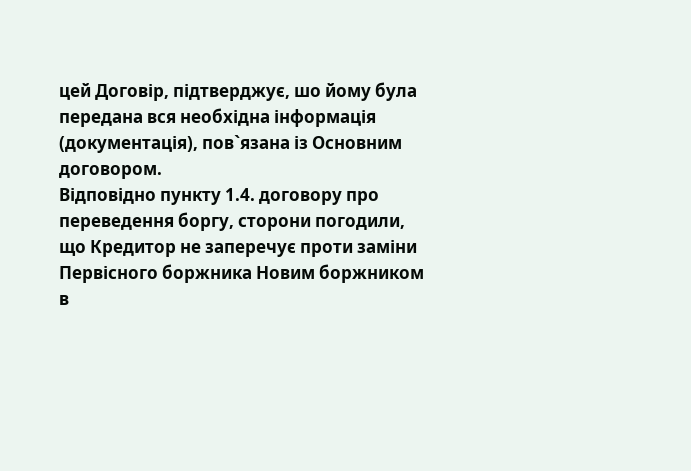цей Договір, підтверджує, шо йому була передана вся необхідна інформація (документація), пов`язана із Основним договором.
Відповідно пункту 1.4. договору про переведення боргу, сторони погодили, що Кредитор не заперечує проти заміни Первісного боржника Новим боржником в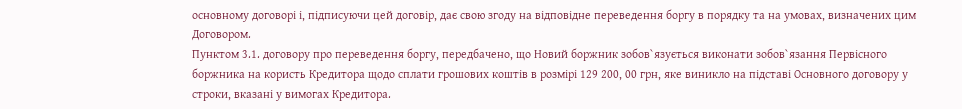основному договорі і, підписуючи цей договір, дає свою згоду на відповідне переведення боргу в порядку та на умовах, визначених цим Договором.
Пунктом 3.1. договору про переведення боргу, передбачено, що Новий боржник зобов`язується виконати зобов`язання Первісного боржника на користь Кредитора щодо сплати грошових коштів в розмірі 129 200, 00 грн, яке виникло на підставі Основного договору у строки, вказані у вимогах Кредитора.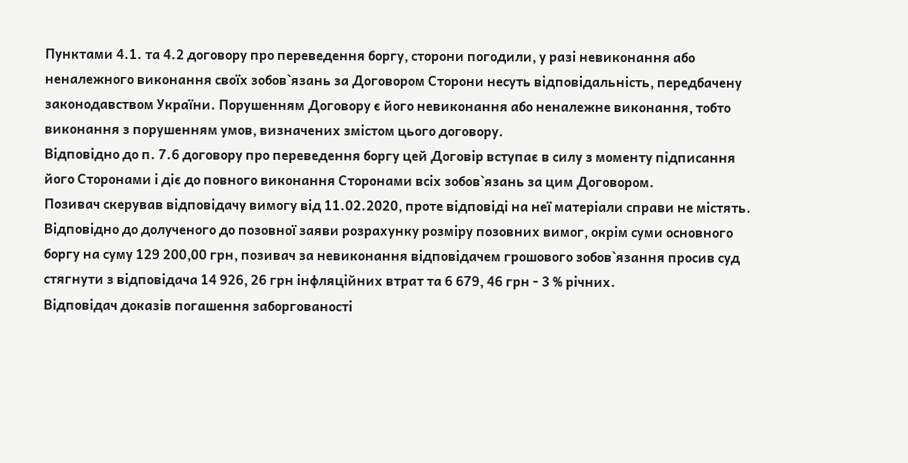Пунктами 4.1. та 4.2 договору про переведення боргу, сторони погодили, у разі невиконання або неналежного виконання своїх зобов`язань за Договором Сторони несуть відповідальність, передбачену законодавством України. Порушенням Договору є його невиконання або неналежне виконання, тобто виконання з порушенням умов, визначених змістом цього договору.
Відповідно до п. 7.6 договору про переведення боргу цей Договір вступає в силу з моменту підписання його Сторонами і діє до повного виконання Сторонами всіх зобов`язань за цим Договором.
Позивач скерував відповідачу вимогу від 11.02.2020, проте відповіді на неї матеріали справи не містять.
Відповідно до долученого до позовної заяви розрахунку розміру позовних вимог, окрім суми основного боргу на суму 129 200,00 грн, позивач за невиконання відповідачем грошового зобов`язання просив суд стягнути з відповідача 14 926, 26 грн інфляційних втрат та 6 679, 46 грн - 3 % річних.
Відповідач доказів погашення заборгованості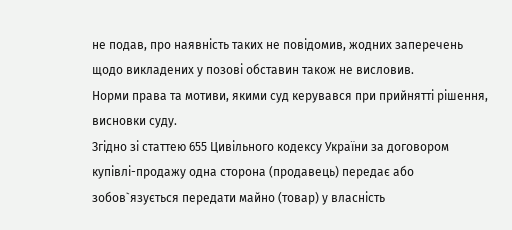не подав, про наявність таких не повідомив, жодних заперечень щодо викладених у позові обставин також не висловив.
Норми права та мотиви, якими суд керувався при прийнятті рішення, висновки суду.
Згідно зі статтею 655 Цивільного кодексу України за договором купівлі-продажу одна сторона (продавець) передає або зобов`язується передати майно (товар) у власність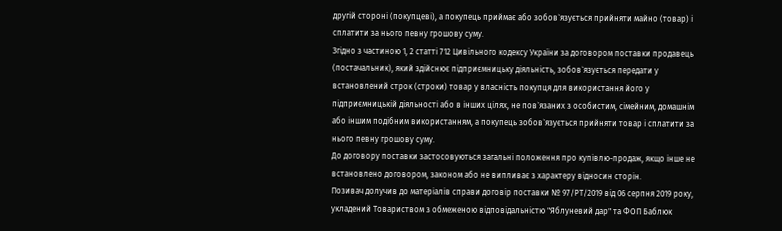другій стороні (покупцеві), а покупець приймає або зобов`язується прийняти майно (товар) і сплатити за нього певну грошову суму.
Згідно з частиною 1, 2 статті 712 Цивільного кодексу України за договором поставки продавець (постачальник), який здійснює підприємницьку діяльність, зобов`язується передати у встановлений строк (строки) товар у власність покупця для використання його у підприємницькій діяльності або в інших цілях, не пов`язаних з особистим, сімейним, домашнім або іншим подібним використанням, а покупець зобов`язується прийняти товар і сплатити за нього певну грошову суму.
До договору поставки застосовуються загальні положення про купівлю-продаж, якщо інше не встановлено договором, законом або не випливає з характеру відносин сторін.
Позивач долучив до матеріалів справи договір поставки № 97/РТ/2019 від 06 серпня 2019 року, укладений Товариством з обмеженою відповідальністю "Яблуневий дар" та ФОП Баблюк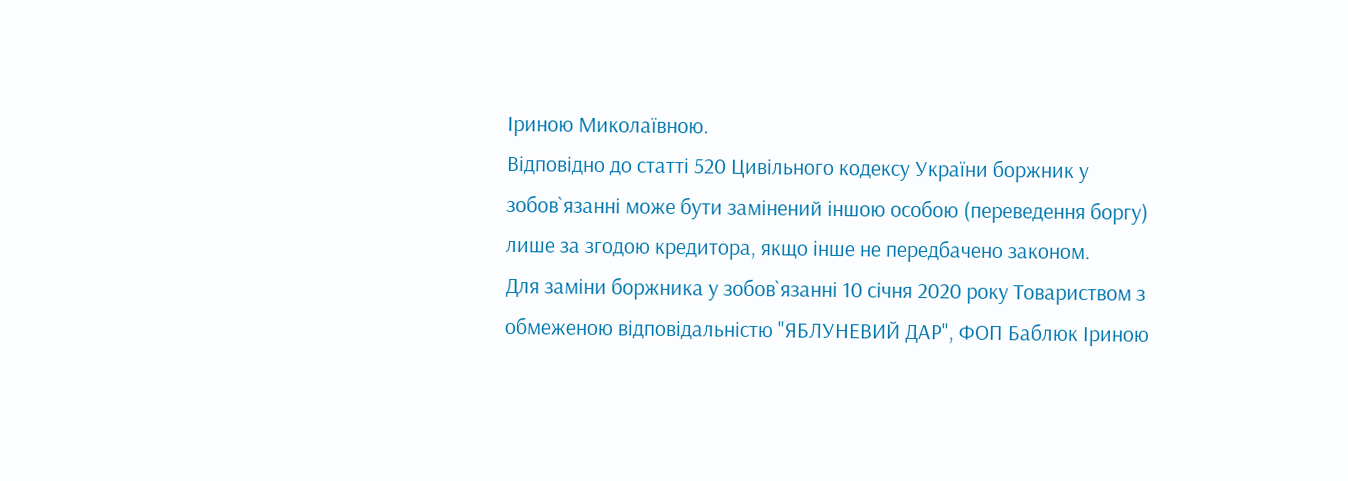Іриною Миколаївною.
Відповідно до статті 520 Цивільного кодексу України боржник у зобов`язанні може бути замінений іншою особою (переведення боргу) лише за згодою кредитора, якщо інше не передбачено законом.
Для заміни боржника у зобов`язанні 10 січня 2020 року Товариством з обмеженою відповідальністю "ЯБЛУНЕВИЙ ДАР", ФОП Баблюк Іриною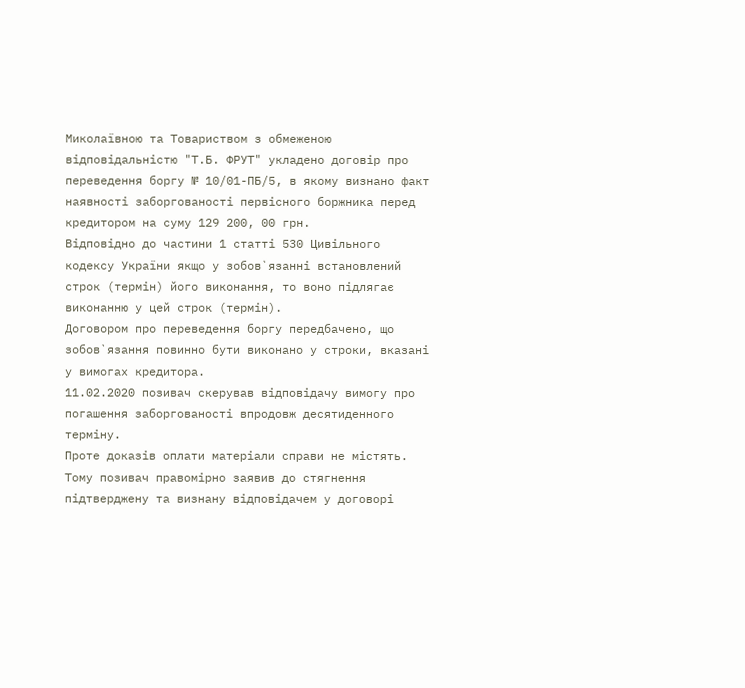Миколаївною та Товариством з обмеженою відповідальністю "Т.Б. ФРУТ" укладено договір про переведення боргу № 10/01-ПБ/5, в якому визнано факт наявності заборгованості первісного боржника перед кредитором на суму 129 200, 00 грн.
Відповідно до частини 1 статті 530 Цивільного кодексу України якщо у зобов`язанні встановлений строк (термін) його виконання, то воно підлягає виконанню у цей строк (термін).
Договором про переведення боргу передбачено, що зобов`язання повинно бути виконано у строки, вказані у вимогах кредитора.
11.02.2020 позивач скерував відповідачу вимогу про погашення заборгованості впродовж десятиденного терміну.
Проте доказів оплати матеріали справи не містять.
Тому позивач правомірно заявив до стягнення підтверджену та визнану відповідачем у договорі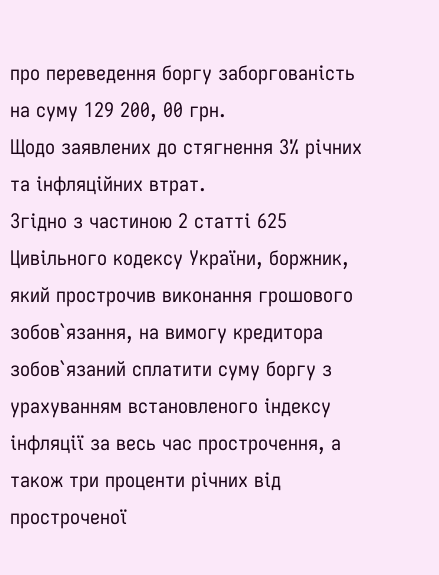про переведення боргу заборгованість на суму 129 200, 00 грн.
Щодо заявлених до стягнення 3% річних та інфляційних втрат.
Згідно з частиною 2 статті 625 Цивільного кодексу України, боржник, який прострочив виконання грошового зобов`язання, на вимогу кредитора зобов`язаний сплатити суму боргу з урахуванням встановленого індексу інфляції за весь час прострочення, а також три проценти річних від простроченої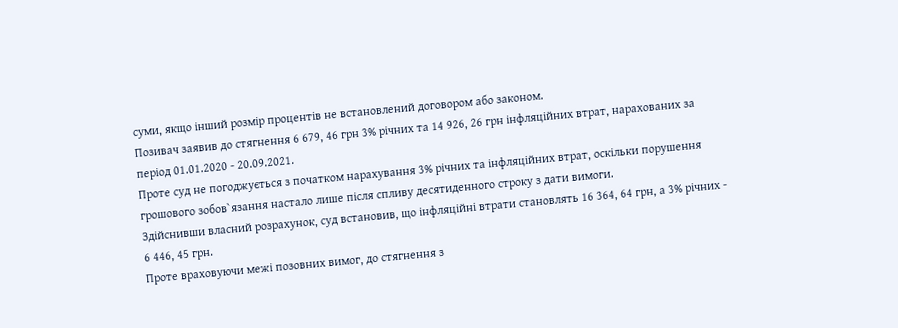суми, якщо інший розмір процентів не встановлений договором або законом.
Позивач заявив до стягнення 6 679, 46 грн 3% річних та 14 926, 26 грн інфляційних втрат, нарахованих за період 01.01.2020 - 20.09.2021.
Проте суд не погоджується з початком нарахування 3% річних та інфляційних втрат, оскільки порушення грошового зобов`язання настало лише після спливу десятиденного строку з дати вимоги.
Здійснивши власний розрахунок, суд встановив, що інфляційні втрати становлять 16 364, 64 грн, а 3% річних - 6 446, 45 грн.
Проте враховуючи межі позовних вимог, до стягнення з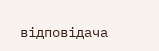відповідача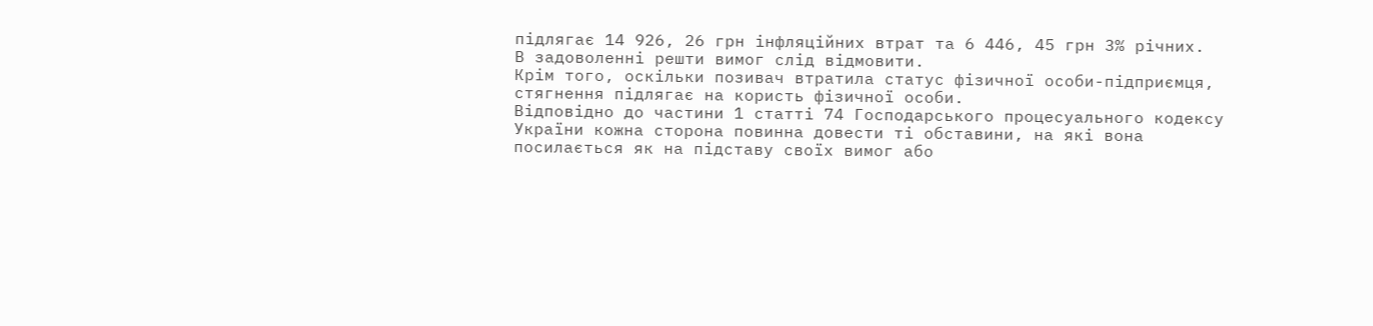підлягає 14 926, 26 грн інфляційних втрат та 6 446, 45 грн 3% річних.
В задоволенні решти вимог слід відмовити.
Крім того, оскільки позивач втратила статус фізичної особи-підприємця, стягнення підлягає на користь фізичної особи.
Відповідно до частини 1 статті 74 Господарського процесуального кодексу України кожна сторона повинна довести ті обставини, на які вона посилається як на підставу своїх вимог або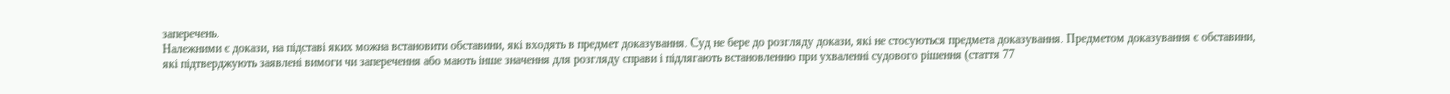заперечень.
Належними є докази, на підставі яких можна встановити обставини, які входять в предмет доказування. Суд не бере до розгляду докази, які не стосуються предмета доказування. Предметом доказування є обставини, які підтверджують заявлені вимоги чи заперечення або мають інше значення для розгляду справи і підлягають встановленню при ухваленні судового рішення (стаття 77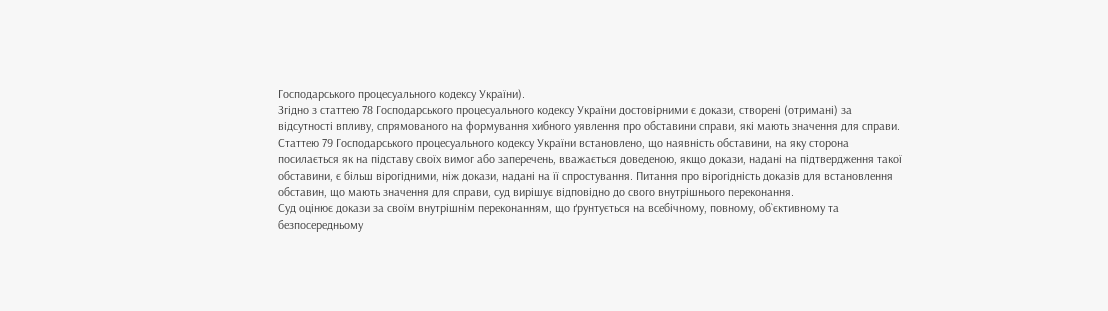Господарського процесуального кодексу України).
Згідно з статтею 78 Господарського процесуального кодексу України достовірними є докази, створені (отримані) за відсутності впливу, спрямованого на формування хибного уявлення про обставини справи, які мають значення для справи.
Статтею 79 Господарського процесуального кодексу України встановлено, що наявність обставини, на яку сторона посилається як на підставу своїх вимог або заперечень, вважається доведеною, якщо докази, надані на підтвердження такої обставини, є більш вірогідними, ніж докази, надані на її спростування. Питання про вірогідність доказів для встановлення обставин, що мають значення для справи, суд вирішує відповідно до свого внутрішнього переконання.
Суд оцінює докази за своїм внутрішнім переконанням, що ґрунтується на всебічному, повному, об`єктивному та безпосередньому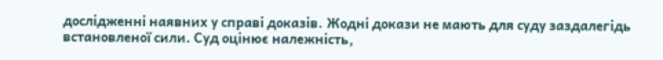дослідженні наявних у справі доказів. Жодні докази не мають для суду заздалегідь встановленої сили. Суд оцінює належність,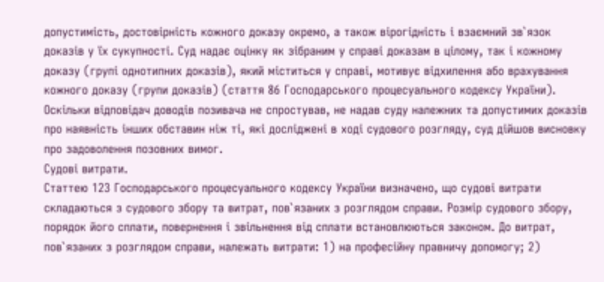допустимість, достовірність кожного доказу окремо, а також вірогідність і взаємний зв`язок доказів у їх сукупності. Суд надає оцінку як зібраним у справі доказам в цілому, так і кожному доказу (групі однотипних доказів), який міститься у справі, мотивує відхилення або врахування кожного доказу (групи доказів) (стаття 86 Господарського процесуального кодексу України).
Оскільки відповідач доводів позивача не спростував, не надав суду належних та допустимих доказів про наявність інших обставин ніж ті, які досліджені в ході судового розгляду, суд дійшов висновку про задоволення позовних вимог.
Судові витрати.
Статтею 123 Господарського процесуального кодексу України визначено, що судові витрати складаються з судового збору та витрат, пов`язаних з розглядом справи. Розмір судового збору, порядок його сплати, повернення і звільнення від сплати встановлюються законом. До витрат, пов`язаних з розглядом справи, належать витрати: 1) на професійну правничу допомогу; 2)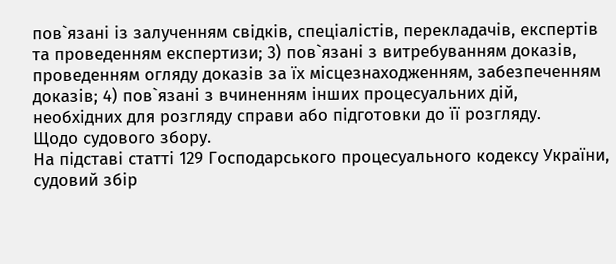пов`язані із залученням свідків, спеціалістів, перекладачів, експертів та проведенням експертизи; 3) пов`язані з витребуванням доказів, проведенням огляду доказів за їх місцезнаходженням, забезпеченням доказів; 4) пов`язані з вчиненням інших процесуальних дій, необхідних для розгляду справи або підготовки до її розгляду.
Щодо судового збору.
На підставі статті 129 Господарського процесуального кодексу України, судовий збір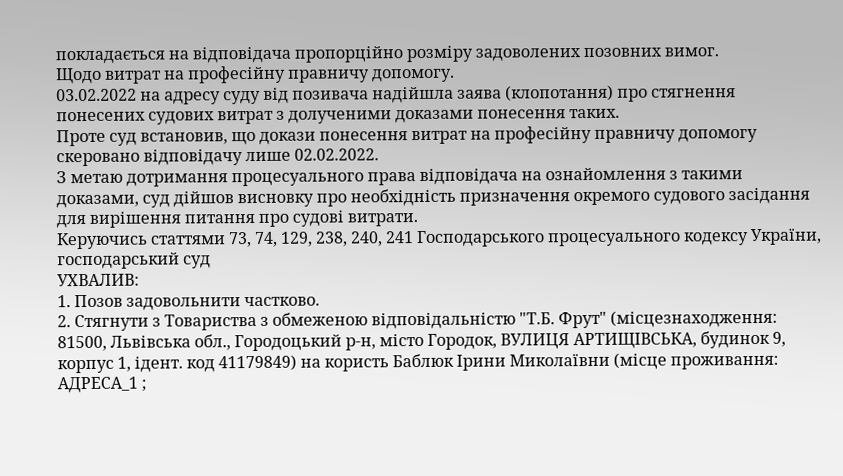покладається на відповідача пропорційно розміру задоволених позовних вимог.
Щодо витрат на професійну правничу допомогу.
03.02.2022 на адресу суду від позивача надійшла заява (клопотання) про стягнення понесених судових витрат з долученими доказами понесення таких.
Проте суд встановив, що докази понесення витрат на професійну правничу допомогу скеровано відповідачу лише 02.02.2022.
З метаю дотримання процесуального права відповідача на ознайомлення з такими доказами, суд дійшов висновку про необхідність призначення окремого судового засідання для вирішення питання про судові витрати.
Керуючись статтями 73, 74, 129, 238, 240, 241 Господарського процесуального кодексу України, господарський суд
УХВАЛИВ:
1. Позов задовольнити частково.
2. Стягнути з Товариства з обмеженою відповідальністю "Т.Б. Фрут" (місцезнаходження: 81500, Львівська обл., Городоцький р-н, місто Городок, ВУЛИЦЯ АРТИЩІВСЬКА, будинок 9, корпус 1, ідент. код 41179849) на користь Баблюк Ірини Миколаївни (місце проживання: АДРЕСА_1 ;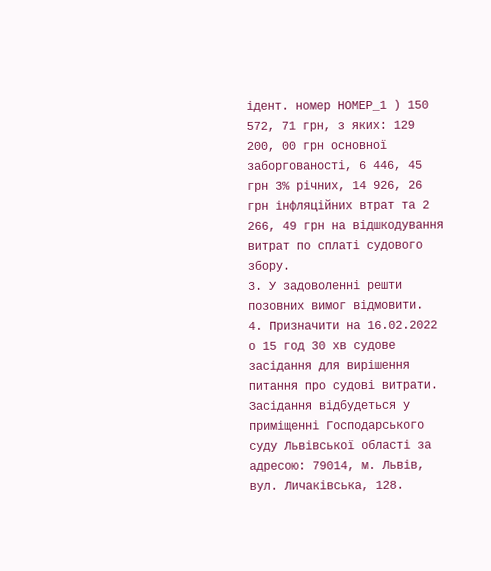ідент. номер НОМЕР_1 ) 150 572, 71 грн, з яких: 129 200, 00 грн основної заборгованості, 6 446, 45 грн 3% річних, 14 926, 26 грн інфляційних втрат та 2 266, 49 грн на відшкодування витрат по сплаті судового збору.
3. У задоволенні решти позовних вимог відмовити.
4. Призначити на 16.02.2022 о 15 год 30 хв судове засідання для вирішення питання про судові витрати. Засідання відбудеться у приміщенні Господарського суду Львівської області за адресою: 79014, м. Львів, вул. Личаківська, 128.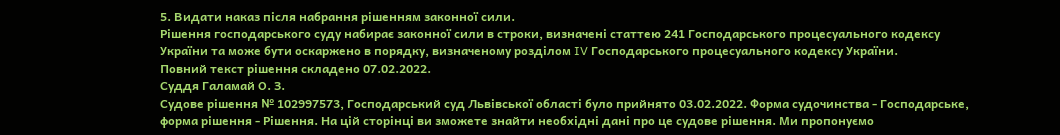5. Видати наказ після набрання рішенням законної сили.
Рішення господарського суду набирає законної сили в строки, визначені статтею 241 Господарського процесуального кодексу України та може бути оскаржено в порядку, визначеному розділом IV Господарського процесуального кодексу України.
Повний текст рішення складено 07.02.2022.
Суддя Галамай О. З.
Судове рішення № 102997573, Господарський суд Львівської області було прийнято 03.02.2022. Форма судочинства - Господарське, форма рішення - Рішення. На цій сторінці ви зможете знайти необхідні дані про це судове рішення. Ми пропонуємо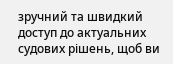зручний та швидкий доступ до актуальних судових рішень, щоб ви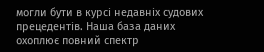могли бути в курсі недавніх судових прецедентів. Наша база даних охоплює повний спектр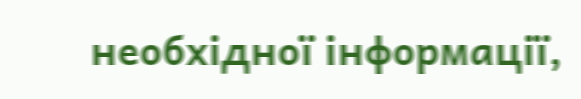необхідної інформації,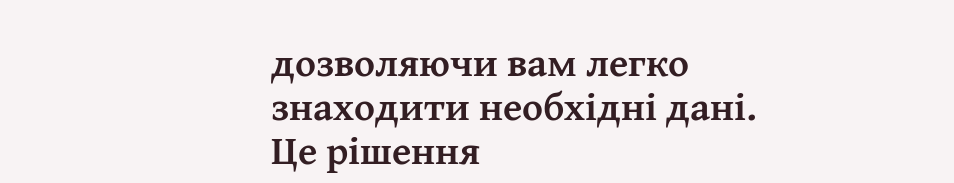дозволяючи вам легко знаходити необхідні дані.
Це рішення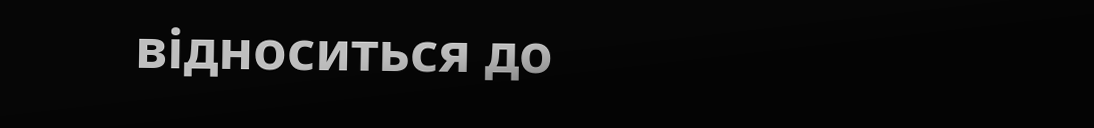відноситься до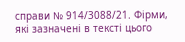справи № 914/3088/21. Фірми, які зазначені в тексті цього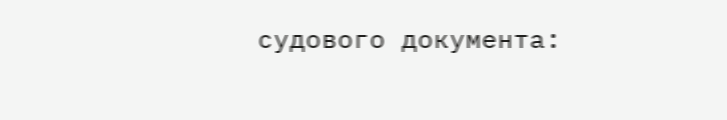судового документа: